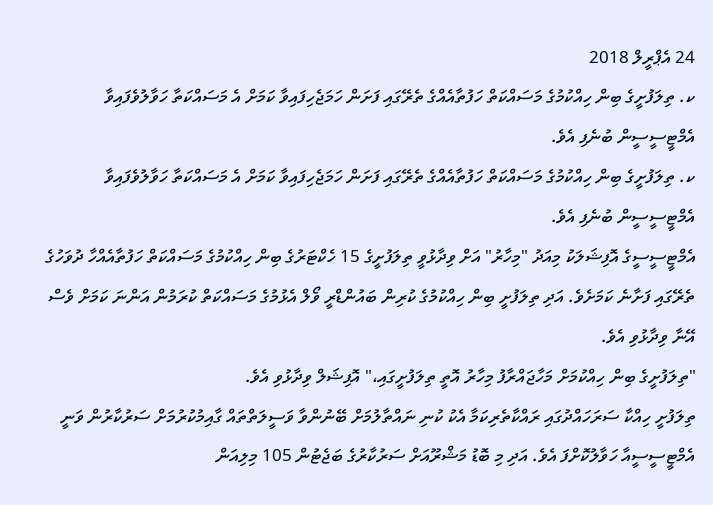24 އެޕްރީލް 2018
ކ. ތިލަފުށީގެ ބިން ހިއްކުމުގެ މަސައްކަތް ހަފުތާއެއްގެ ތެރޭގައި ފަށަން ހަމަޖެހިފައިވާ ކަމަށް އެ މަސައްކަތާ ހަވާލުވެފައިވާ އެމްޓީސީސީން ބުނެފި އެވެ.
ކ. ތިލަފުށީގެ ބިން ހިއްކުމުގެ މަސައްކަތް ހަފުތާއެއްގެ ތެރޭގައި ފަށަން ހަމަޖެހިފައިވާ ކަމަށް އެ މަސައްކަތާ ހަވާލުވެފައިވާ އެމްޓީސީސީން ބުނެފި އެވެ.
އެމްޓީސީސީގެ އޮފިޝަލަކު މިއަދު "މިހާރު" އަށް ވިދާޅުވީ ތިލަފުށީގެ 15 ހެކްޓަރުގެ ބިން ހިއްކުމުގެ މަސައްކަތް ހަފުތާއެއްހާ ދުވަހުގެ ތެރޭގައި ފަށާނެ ކަމަށެވެ. އަދި ތިލަފުށީ ބިން ހިއްކުމުގެ ކުރިން ބައުންޑްރީ ވޯލް އެޅުމުގެ މަސައްކަތް ކުރަމުން އަންނަ ކަމަށް ވެސް އޭނާ ވިދާޅުވި އެވެ.
"ތިލަފުށީގެ ބިން ހިއްކުމަށް މަހާޖައްރާފު މިހާރު އޮތީ ތިލަފުށީގައި،" އޮފިޝަލް ވިދާޅުވި އެވެ.
ތިލަފުށީ ހިއްކާ ސަރަހައްދުގައި ރައްކާތެރިކަމާ އެކު ކުނި ނައްތާލުމަށް ބޭނުންވާ ވަސީލަތްތައް ގާއިމުކުރުމަށް ސަރުކާރުން ވަނީ އެމްޓީސީސީއާ ހަވާލުކޮށްފަ އެވެ. އަދި މި ބޮޑު މަޝްރޫއަށް ސަރުކާރުގެ ބަޖެޓުން 105 މިލިއަން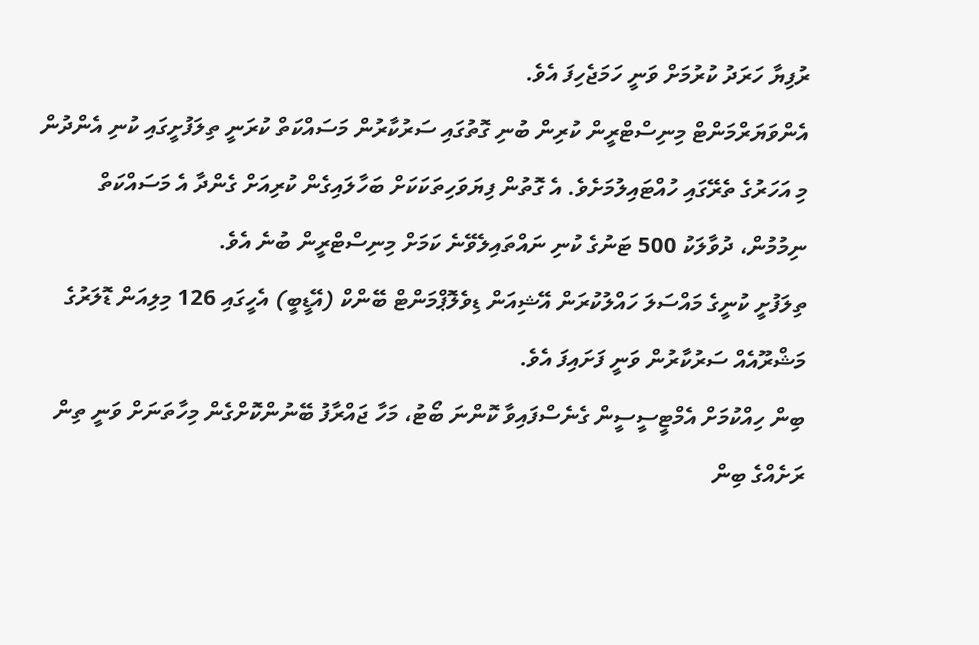ރުފިޔާ ހަރަދު ކުރުމަށް ވަނީ ހަމަޖެހިފަ އެވެ.
އެންވަޔަރްމަންޓް މިނިސްޓްރީން ކުރިން ބުނި ގޮތުގައި ސަރުކާރުން މަސައްކަތް ކުރަނީ ތިލަފުށީގައި ކުނި އެންދުން މި އަހަރުގެ ތެރޭގައި ހުއްޓައިލުމަށެވެ. އެ ގޮތުން ފިޔަވަހިތަކަކަށް ބަހާލައިގެން ކުރިއަށް ގެންދާ އެ މަސައްކަތް ނިމުމުން، ދުވާލަކު 500 ޓަނުގެ ކުނި ނައްތައިލެވޭނެ ކަމަށް މިނިސްޓްރީން ބުނެ އެވެ.
ތިލަފުށީ ކުނީގެ މައްސަލަ ހައްލުކުރަން އޭޝިއަން ޑިވެލޮޕްމަންޓް ބޭންކް (އޭޑީބީ) އެހީގައި 126 މިލިއަން ޑޮލަރުގެ މަޝްރޫއެއް ސަރުކާރުން ވަނީ ފަށައިފަ އެވެ.
ބިން ހިއްކުމަށް އެމްޓީސީސީން ގެނެސްފައިވާ ކޮންނަ ބޯޓު، މަހާ ޖައްރާފު ބޭނުންކޮށްގެން މިހާތަނަށް ވަނީ ތިން ރަށެއްގެ ބިން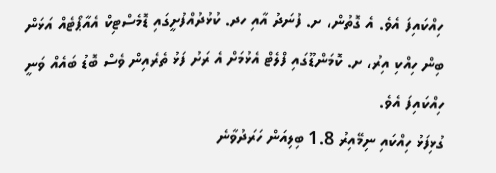ހިއްކައިފަ އެވެ. އެ ގޮތުން، ށ. ފުނަދު އާއި ހދ. ކުޅުދުއްފުށީގައި ޑޮމެސްޓިކް އެއާޕޯޓެއް އަޅަން ބިން ހިއްކި އިރު، ށ. ކޮމަންޑޫގައި ފްލެޓް އެޅުމަށް އެ ރަށު ފަޅު ތެރެއިން ވެސް ބޮޑު ބައެއް ވަނީ ހިއްކައިފަ އެވެ.
ގުޅިފަޅު ހިއްކައި ނިމޭއިރު 1.8 ބިލިއަން ހަރަދުވާނެ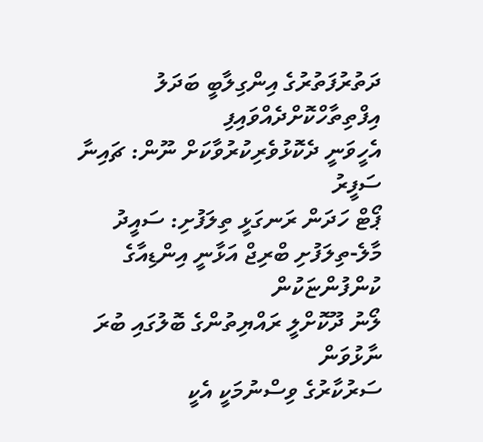ދަތުރުފަތުރުގެ އިންގިލާބީ ބަދަލު އިފްތިތާހްކޮށްދެއްވައިފި
އެހީވަނީ ދެކޮޅުވެރިކުރުވާކަށް ނޫން: ޗައިނާ ސަފީރު
ޕޯޓް ހަދަން ރަނގަޅީ ތިލަފުށި: ސައީދު
މާލެ-ތިލަފުށި ބްރިޖް އަޅާނީ އިންޑިއާގެ ކުންފުންޏަކުން
ލޯނު ދޫކޮށްލީ ރައްޔިތުންގެ ބޮލުގައި ބުރަ ނާޅުވަން
ސަރުކާރުގެ ވިސްނުމަކީ އެކީ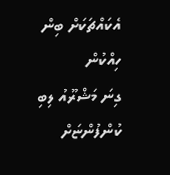އެކައްޗަކަށް ބިން ހިއްކުން
ގިނަ މަޝްރޫއު ލިބި ކުންފުންޏަށް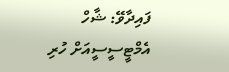ފައިދާވޭ: ޝާހް
އެމްޓީސީސީއަށް ހުރި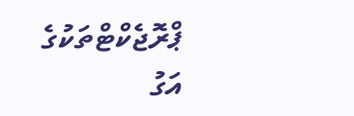ޕްރޮޖެކްޓްތަކުގެ އަގު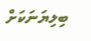ބިލިޔަނަކަށް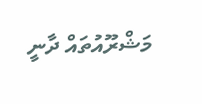މަޝްރޫއުތައް ދާނީ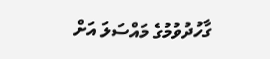ގާހުދުވުމުގެ މައްސަލަ އަށް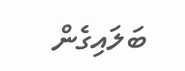ބަލައިގެން